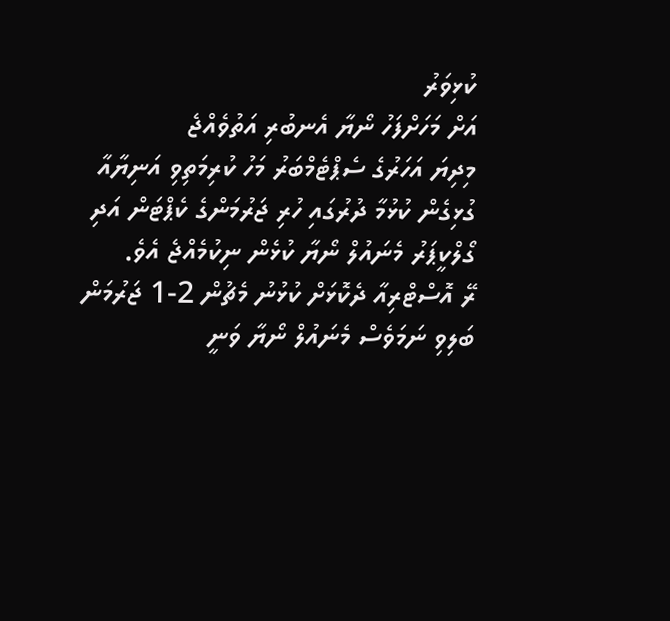ކުޅިވަރު
އަށް މަހަށްފަހު ނޯޔާ އެނބުރި އަތުވެއްޖެ
މިދިޔަ އަހަރުގެ ސެޕްޓެމްބަރު މަހު ކުރިމަތިވި އަނިޔާއާ ގުޅިގެން ކުޅުމާ ދުރުގައި ހުރި ޖަރުމަންގެ ކެޕްޓަން އަދި ގޯލްކީޕަރު މެނައުލް ނޯޔާ ކުޅެން ނިކުމެއްޖެ އެވެ.
ރޭ އޮސްޓްރިއާ ދެކޮޅަށް ކުޅުނު މެޗުން 2-1 ޖަރުމަން ބަލިވި ނަމަވެސް މެނައުލް ނޯޔާ ވަނީ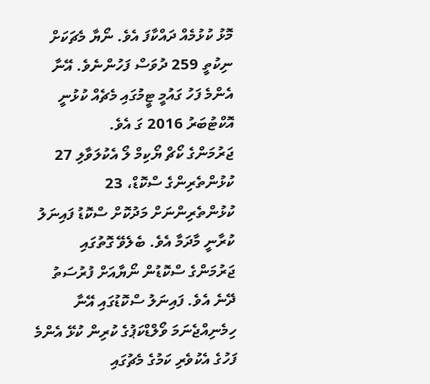މޮޅު ކުޅުމެއް ދައްކާފަ އެވެ. ނޯޔާ މެޗަކަށް ނިކުތީ 259 ދުވަސް ފަހުންނެވެ. އޭނާ އެންމެ ފަހު ގައުމީ ޓީމުގައި މެޗެއް ކުޅުނީ އޮކްޓުބަރު 2016 ގަ އެވެ.
ޖަރުމަންގެ ކޯޗް ޔޯކިމް ލޯ އެކުލަވާލި 27 ކުޅުންތެރިންގެ ސްކޮޑް، 23 ކުޅުންތެރިންނަށް މަދުކޮށް ސްކޮޑު ފައިނަލު ކުރާނީ މާދަމާ އެވެ. ބެލެވޭ ގޮތުގައި ޖަރުމަންގެ ސްކޮޑުން ނޯޔާއަށް ފުރުސަތު ދޭނެ އެވެ. ފައިނަލު ސްކޮޑުގައި އޭނާ ހިމެނިއްޖެނަމަ ވޯލްޑްކަޕުގެ ކުރިން ކުޅޭ އެންމެ ފަހުގެ އެކުވެރި ކަމުގެ މެޗުގައި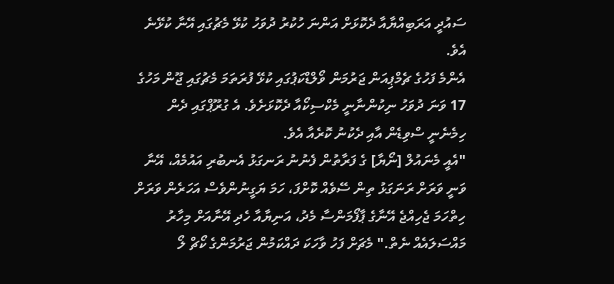ސައުދީ އަރަބިއްޔާއާ ދެކޮޅަށް އަންނަ ހުކުރު ދުވަހު ކުޅޭ މެޗުގައި އޭނާ ކުޅޭނެ އެވެ.
އެންމެ ފަހުގެ ޗެމްޕިއަން ޖަރުމަން ވޯލްޑްކަޕުގައި ކުޅޭ ފުރަތަމަ މެޗުގައި ޖޫން މަހުގެ 17 ވަނަ ދުވަހު ނިކުންނާނީ މެކްސިކޯއާ ދެކޮޅަށެވެ. އެ ގުރޫޕްގައި ދެން ހިމެނެނީ ސްވިޑެން އާއި ދެކުނު ކޮރެއާ އެވެ.
"އެއީ މެނައުލް [ނޯޔާ] ގެ ފަރާތުން ފެނުނު ރަނގަޅު އެނބުރި އައުމެއް، އޭނާ ވަނީ ވަރަށް ރަނަގަޅު ތިން ސޭވެއް ކޮށްފަ، ހަމަ ޔަގީނުންވެސް އަހަރެން ވަރަށް ހިތްހަމަ ޖެހިއްޖެ އޭނާގެ ޕާފޯމަންސާ މެދު، އަނިޔާއާ ހެދި އޭނާއަށް މިހާރު މައްސަލައެއް ނެތް." މެޗަށް ފަހު ވާހަކަ ދައްކަމުން ޖަރުމަންގެ ކޯޗް ލޯ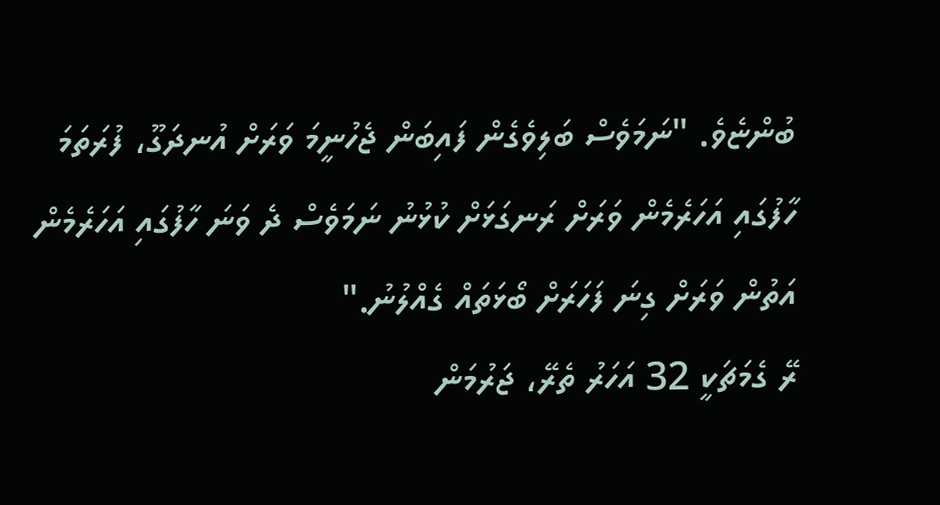ބުންޏެވެ. "ނަމަވެސް ބަލިވެގެން ފައިބަން ޖެހުނީމަ ވަރަށް އުނދަގޫ، ފުރަތަމަ ހާފުގައި އަހަރެމެން ވަރަށް ރަނގަޅަށް ކުޅުނު ނަމަވެސް ދެ ވަނަ ހާފުގައި އަހަރެމެން އަތުން ވަރަށް ގިނަ ފަހަރަށް ބޯޅަތައް ގެއްލުނު."
ރޭ ގެމަޗަކީ 32 އަހަރު ތެރޭ، ޖަރުމަން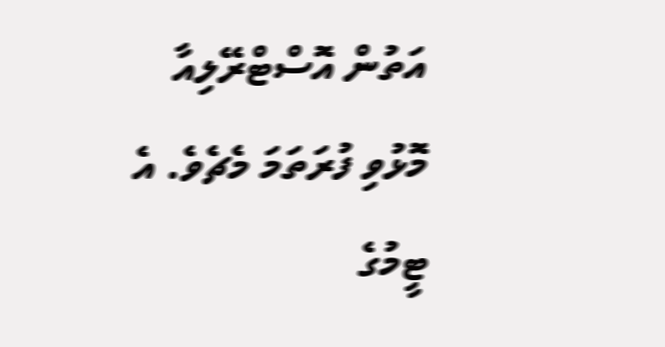އަތުން އޮސްޓްރޭލިއާ މޮޅުވި ފުރަތަމަ މެޗެވެ. އެ ޓީމުގެ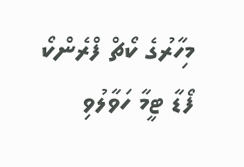މިހާރުގެ ކޯޗް ފްރެންކޯ ފޯޑާ ޓީމާ ހަވާލުވި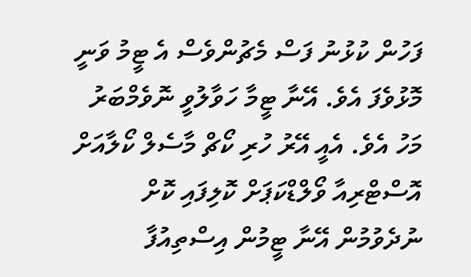ފަހުން ކުޅުނު ފަސް މެޗުންވެސް އެ ޓީމު ވަނީ މޮޅުވެފަ އެވެ. އޭނާ ޓީމާ ހަވާލުވީ ނޮވެމްބަރު މަހު އެވެ. އެއީ އޭރު ހުރި ކޯޗް މާސެލް ކޯލާއަށް އޮސްޓްރިއާ ވޯލްޑްކަޕަށް ކޮލިފައި ކޮށް ނުދެވުމުން އޭނާ ޓީމުން އިސްތިއުފާ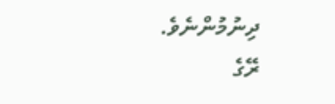ދިނުމުންނެވެ.
ރޭގެ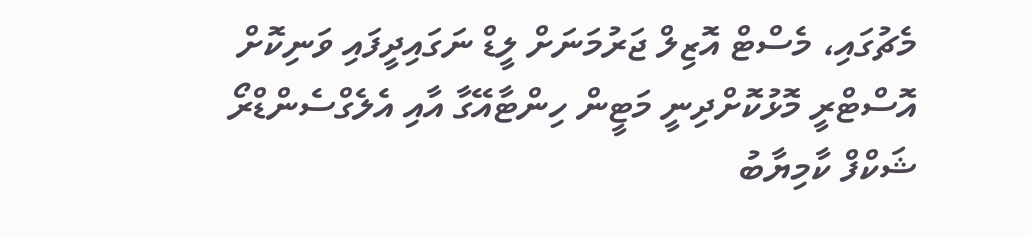މެޗުގައި، މެސްޓް އޮޒިލް ޖަރުމަނަށް ލީޑް ނަގައިދީފައި ވަނިކޮށް އޮސްޓްރީ މޮޅުކޮށްދިނީ މަޓީން ހިންޓާއޭގާ އާއި އެލެގްސެންޑްރޯ ޝަކްފް ކާމިޔާބު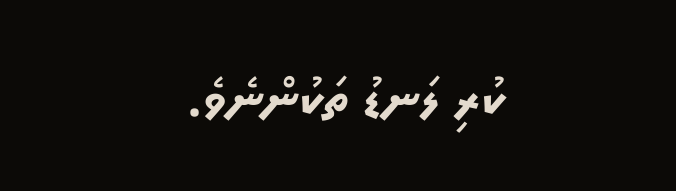ކުރި ލަނޑު ތަކުންނެވެ.